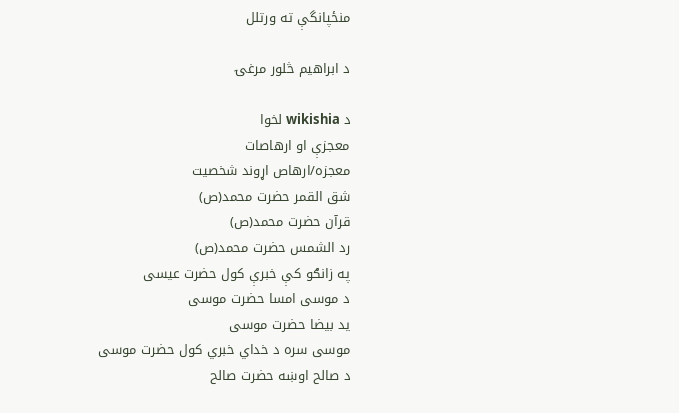منځپانگې ته ورتلل

د ابراهیم څلور مرغۍ

د wikishia لخوا
معجزې او ارهاصات
معجزه/ارهاص اړوند شخصیت
شق القمر حضرت محمد(ص)
قرآن حضرت محمد(ص)
رد الشمس حضرت محمد(ص)
په زانګو کې خبرې کول حضرت عیسی
د موسی امسا حضرت موسی
ید بیضا حضرت موسی
موسی سره د خداي خبري کول حضرت موسی
د صالح اوښه حضرت صالح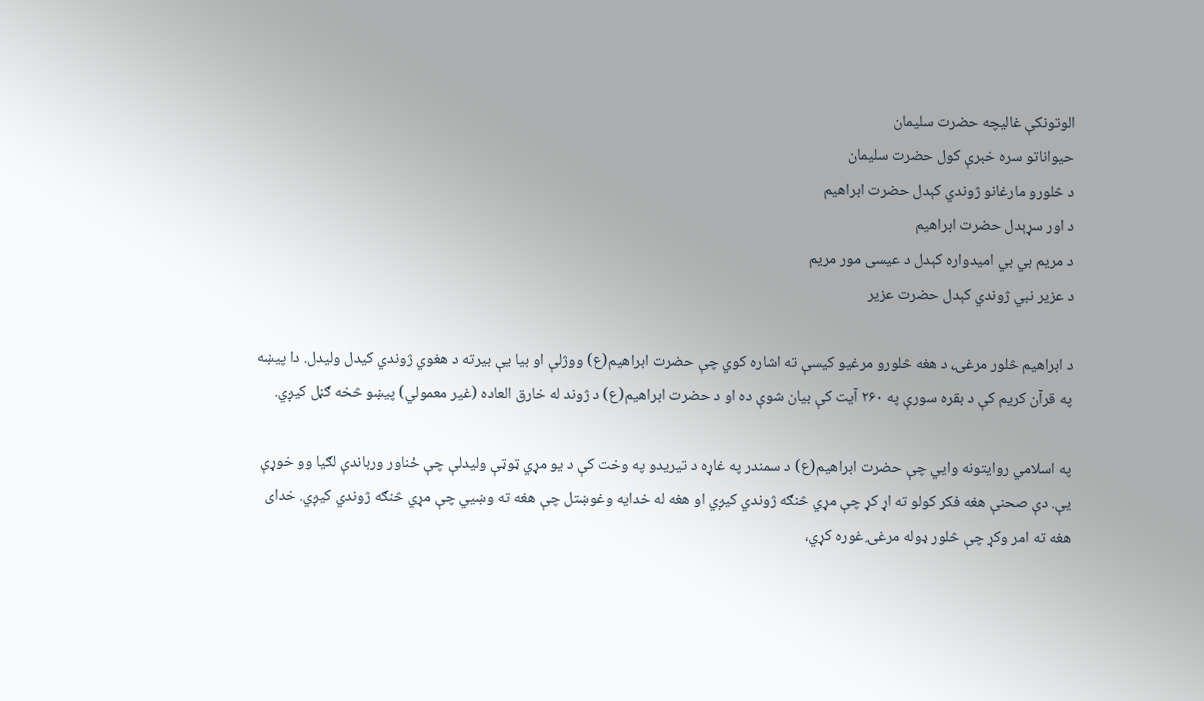الوتونکې غالیچه حضرت سلیمان
حیواناتو سره خبرې کول حضرت سلیمان
د څلورو مارغانو ژوندي کېدل حضرت ابراهیم
د اور سړېدل حضرت ابراهیم
د مریم بي بي امیدواره کېدل د عیسی مور مریم
د عزیر نبي ژوندي کېدل حضرت عزیر

د ابراهیم څلور مرغۍ، د هغه څلورو مرغیو کیسې ته اشاره کوي چې حضرت ابراهیم(ع) ووژلې او بیا یې بیرته د هغوي ژوندي کیدل ولیدل. دا پیښه په قرآن کریم کې د بقره سورې په ۲۶۰ آیت کې بیان شوې ده او د حضرت ابراهیم(ع) د ژوند له خارق العاده (غیر معمولي) پیښو څخه ګڼل کیږي.

په اسلامي روایتونه وایي چې حضرت ابراهیم(ع) د سمندر په غاړه د تیریدو په وخت کې د یو مړي ټوټې ولیدلې چې ځناور ورباندې لګیا وو خوړې یې. دې صحنې هغه فکر کولو ته اړ کړ چې مړي څنګه ژوندي کیږي او هغه له خدایه وغوښتل چې هغه ته وښيي چې مړي څنګه ژوندي کیږي. خدای هغه ته امر وکړ چې څلور ډوله مرغۍ غوره کړي،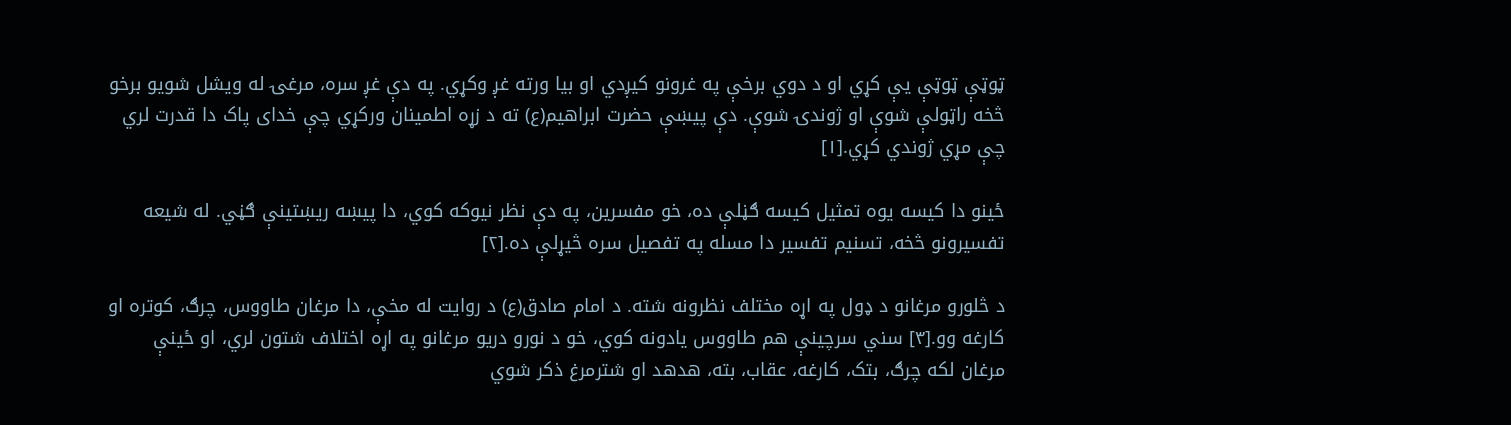ټوټې ټوټې یې کړي او د دوي برخې په غرونو کیږدي او بیا ورته غږ وکړي. په دې غږ سره، مرغۍ له ویشل شویو برخو څخه راټولې شوې او ژوندۍ شوې. دې پیښې حضرت ابراهیم(ع) ته د زړه اطمینان ورکړي چې خدای پاک دا قدرت لري چې مړي ژوندي کړي.[۱]

ځینو دا کیسه یوه تمثیل کیسه ګڼلې ده، خو مفسرین، په دې نظر نیوکه کوي، دا پیښه ریښتینې ګڼي. له شیعه تفسیرونو څخه، تسنیم تفسیر دا مسله په تفصیل سره څیړلې ده.[۲]

د څلورو مرغانو د ډول په اړه مختلف نظرونه شته. د امام صادق(ع) د روایت له مخې، دا مرغان طاووس، چرګ، کوتره او کارغه وو.[۳] سني سرچینې هم طاووس یادونه کوي، خو د نورو دریو مرغانو په اړه اختلاف شتون لري، او ځینې مرغان لکه چرګ، بتک، کارغه، عقاب، بته، هدهد او شترمرغ ذکر شوي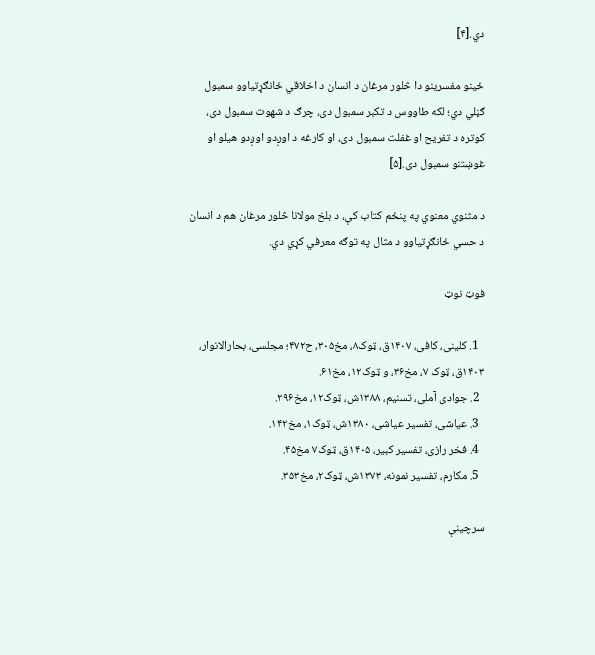دي.[۴]

ځینو مفسرینو دا څلور مرغان د انسان د اخلاقي ځانګړتیاوو سمبول ګڼلي دي؛ لکه طاووس د تکبر سمبول دی، چرګ د شهوت سمبول دی، کوتره د تفریح او غفلت سمبول دی، او کارغه د اوږدو اوږدو هیلو او غوښتنو سمبول دی.[۵]

د مثنوي معنوي په پنځم کتاب کې، د بلخ مولانا څلور مرغان هم د انسان د حسي ځانګړتیاوو د مثال په توګه معرفي کړي دي.

فوټ نوټ

  1. کلینی، کافی، ۱۴۰۷ق، ټوک۸، مخ۳۰۵، ح۴۷۲؛ مجلسی، بحارالانوار، ۱۴۰۳ق، ټوک ۷، مخ۳۶، و ټوک۱۲، مخ۶۱.
  2. جوادی آملی، تسنیم، ۱۳۸۸ش، ټوک۱۲، مخ۲۹۶.
  3. عیاشی، تفسیر عیاشی، ۱۳۸۰ش، ټوک۱، مخ۱۴۲.
  4. فخر رازی، تفسیر کبیر، ۱۴۰۵ق، ټوک۷ مخ۴۵.
  5. مکارم، تفسیر نمونه، ۱۳۷۳ش، ټوک۲، مخ۳۵۳.

سرچينې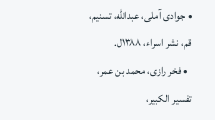• جوادی آملی، عبدالله، تسنیم، قم، نشر اسراء، ۱۳۸۸ل.
  • فخر رازی، محمد بن عمر، تفسیر الکبیر،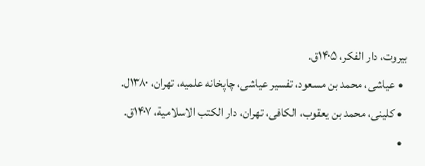بیروت،‌ دار الفکر، ۱۴۰۵ق.
  • عیاشی، محمد بن مسعود، تفسیر عیاشی، چاپخانه علمیه، تهران، ۱۳۸۰ل.
  • کلینی، محمد بن یعقوب، الکافی، تهران، دار الکتب الاسلامیة، ۱۴۰۷ق.
  •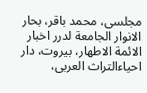مجلسی، محمد باقر، بحار الانوار الجامعة لدرر اخبار الائمة الاطهار، بیروت، دار احیاءالتراث العربی،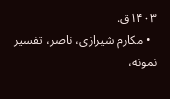۱۴۰۳ق.
  • مکارم شیرازی، ناصر، تفسیر نمونه‌،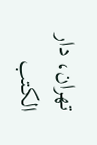تهران،‌ دار الکتب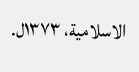الاسلامیة، ۱۳۷۳ل.